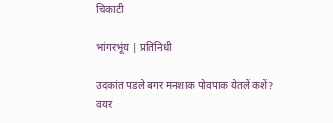चिकाटी

भांगरभूंय | प्रतिनिधी

उदकांत पडले बगर मनशाक पोवपाक येतलें कशें? वयर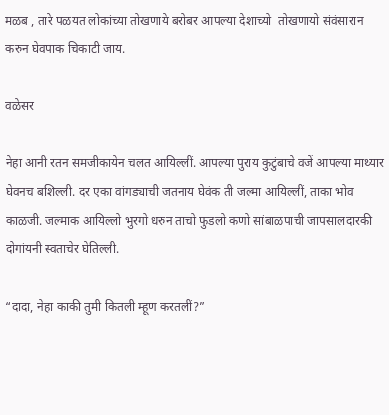मळब , तारे पळयत लोकांच्या तोखणाये बरोबर आपल्या देशाच्यो  तोखणायो संवंसारान करुन घेवपाक चिकाटी जाय.

वळेसर

नेहा आनी रतन समजीकायेन चलत आयिल्लीं. आपल्या पुराय कुटुंबाचे वजें आपल्या माथ्यार घेवनच बशिल्ली. दर एका वांगड्याची जतनाय घेवंक ती जल्मा आयिल्लीं, ताका भोव काळजी. जल्माक आयिल्लो भुरगो धरुन ताचो फुडलो कणो सांबाळपाची जापसालदारकी दोगांयनी स्वताचेर घेतिल्ली.

“दादा, नेहा काकी तुमी कितली म्हूण करतलीं?”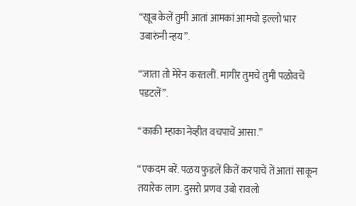“खूब केलें तुमी आतां आमकां आमचो इल्लो भार उबारुंनी न्हय”.

“जाता तो मेरेन करतलीं. मागीर तुमचे तुमी पळोवचें पडटलें”.

“काकी म्हाका नेव्हीत वचपाचें आसा.”

“एकदम बरें. पळय फुडलें कितें करपाचें तें आतां साकून तयारेक लाग. दुसरो प्रणव उबो रावलो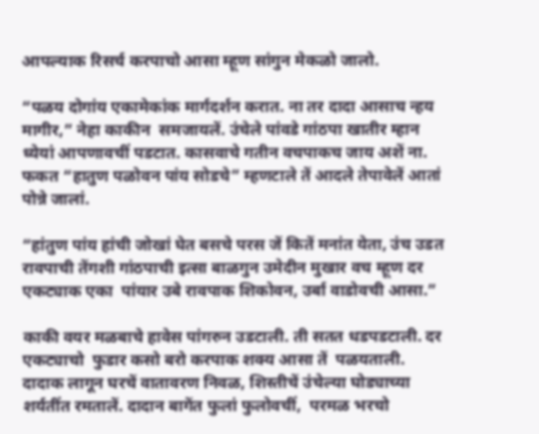आपल्याक रिसर्च करपाचो आसा म्हूण सांगुन मेकळो जालो.

“पळय दोगांय एकामेकांक मार्गदर्शन करात. ना तर दादा आसाच न्हय मागीर,” नेहा काकीन  समजायलें. उंचेले पांवडे गांठपा खातीर म्हान ध्येयां आपणावचीं पडटात. कासवाचे गतीन वचपाकच जाय अशें ना. फकत “हातुण पळोवन पांय सोडचे” म्हणटाले तें आदले तेपावेलें आतां पोन्ने जालां.

“हांतुण पांय हांची जोखां घेत बसचे परस जें कितें मनांत येता, उंच उडत रावपाची तेंगशी गांठपाची इत्सा बाळगुन उमेदीन मुखार वच म्हूण दर एकट्याक एका  पांयार उबे रावपाक शिकोवन, उर्बा वाडोवची आसा.”

काकी वयर मळबाचे हावेस पांगरुन उडटाली. ती सतत धडपडटाली. दर एकट्याचो  फुडार कसो बरो करपाक शक्य आसा तें  पळयताली. दादाक लागून घरचें वातावरण निवळ, शिस्तीचें उंचेल्या घोड्याच्या शर्यतींत रमतालें. दादान बागेंत फुलां फुलोवचीं,  परमळ भरचो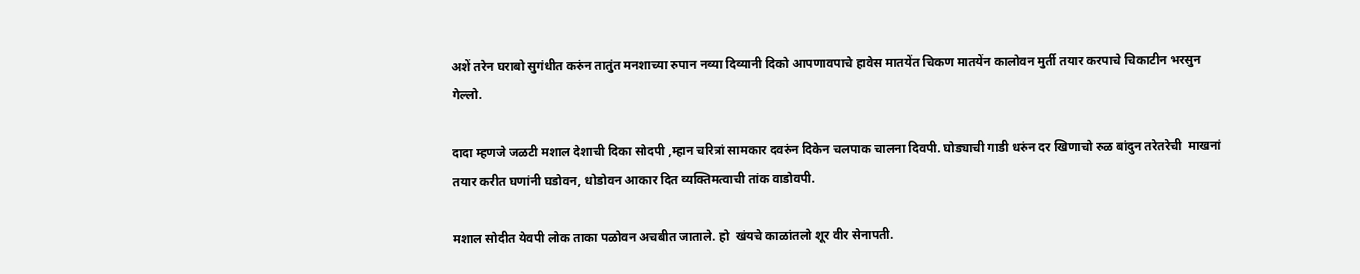अशें तरेन घराबो सुगंधीत करुंन तातुंत मनशाच्या रुपान नव्या दिव्यानी दिको आपणावपाचे हावेस मातयेंत चिकण मातयेंन कालोवन मुर्ती तयार करपाचे चिकाटीन भरसुन गेल्लो.

दादा म्हणजे जळटी मशाल देशाची दिका सोदपी ,म्हान चरित्रां सामकार दवरुंन दिकेन चलपाक चालना दिवपी. घोड्याची गाडी धरुंन दर खिणाचो रुळ बांदुन तरेतरेची  माखनां तयार करीत घणांनी घडोवन, धोडोवन आकार दित व्यक्तिमत्वाची तांक वाडोवपी.

मशाल सोदीत येवपी लोक ताका पळोवन अचबीत जाताले. हो  खंयचे काळांतलो शूर वीर सेनापती.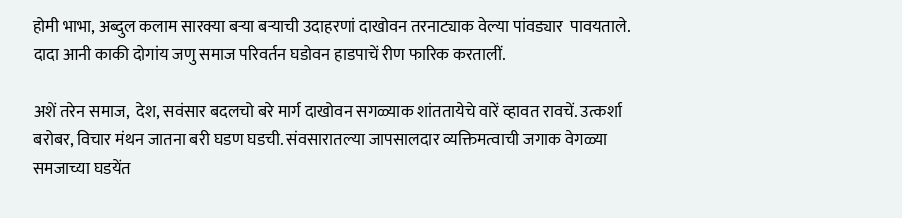होमी भाभा, अब्दुल कलाम सारक्या बऱ्या बऱ्याची उदाहरणां दाखोवन तरनाट्याक वेल्या पांवड्यार  पावयताले. दादा आनी काकी दोगांय जणु समाज परिवर्तन घडोवन हाडपाचें रीण फारिक करतालीं.

अशें तरेन समाज,  देश, सवंसार बदलचो बरे मार्ग दाखोवन सगळ्याक शांततायेचे वारें व्हावत रावचें. उत्कर्शा बरोबर, विचार मंथन जातना बरी घडण घडची. संवसारातल्या जापसालदार व्यक्तिमत्वाची जगाक वेगळ्या समजाच्या घडयेंत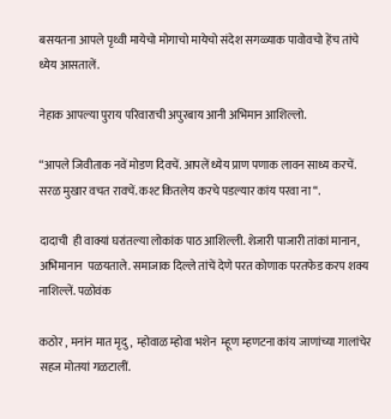बसयतना आपले पृथ्वी मायेचो मोगाचो मायेचो संदेश सगळ्याक पावोवचो हेंच तांचे ध्येय आसतालें.

नेहाक आपल्या पुराय परिवाराची अपुरबाय आनी अभिमान आशिल्लो.

“आपले जिवीताक नवें मोडण दिवचें. आपलें ध्येय प्राण पणाक लावन साध्य करचें. सरळ मुखार वचत रावचें. कश्ट कितलेय करचे पडल्यार कांय परवा ना “.

दादाची  ही वाक्यां घरांतल्या लोकांक पाठ आशिल्ली. शेजारी पाजारी तांकां मानान, अभिमानान  पळयताले. समाजाक दिल्ले तांचें देणे परत कोणाक परतफेड करप शक्य नाशिल्लें. पळोवंक

कठोर , मनांन मात मृदु,  म्होवाळ म्होवा भशेन  म्हूण म्हणटना कांय जाणांच्या गालांचेर सहज मोतयां गळटालीं.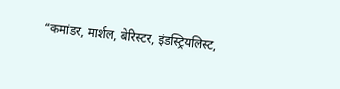“कमांडर, मार्शल, बेरिस्टर, इंडस्ट्रियलिस्ट,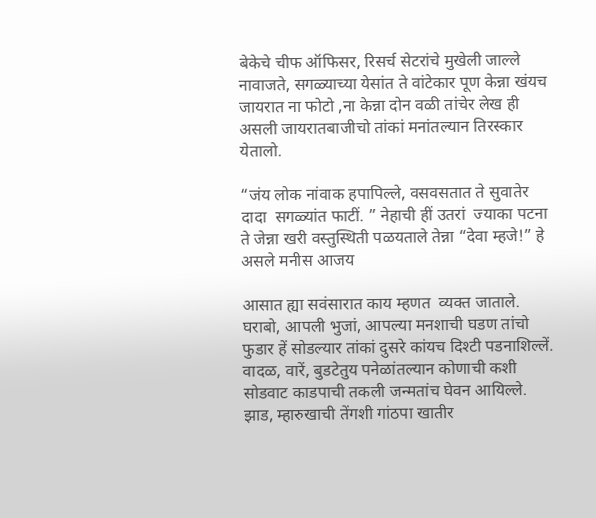बेकेचे चीफ ऑफिसर, रिसर्च सेटरांचे मुखेली जाल्ले नावाजते, सगळ्याच्या येसांत ते वांटेकार पूण केन्ना खंयच जायरात ना फोटो ,ना केन्ना दोन वळी तांचेर लेख ही असली जायरातबाजीचो तांकां मनांतल्यान तिरस्कार येतालो.

“जंय लोक नांवाक हपापिल्ले, वसवसतात ते सुवातेर दादा  सगळ्यांत फाटीं. ” नेहाची हीं उतरां  ज्याका पटना ते जेन्ना खरी वस्तुस्थिती पळयताले तेन्ना “देवा म्हजे!” हे असले मनीस आजय

आसात ह्या सवंसारात काय म्हणत  व्यक्त जाताले. घराबो, आपली भुजां, आपल्या मनशाची घडण तांचो फुडार हें सोडल्यार तांकां दुसरे कांयच दिश्टी पडनाशिल्लें. वादळ, वारें, बुडटेतुय पनेळांतल्यान कोणाची कशी सोडवाट काडपाची तकली जन्मतांच घेवन आयिल्ले. झाड, म्हारुखाची तेंगशी गांठपा खातीर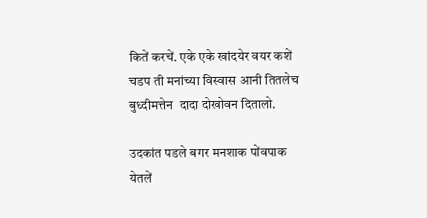कितें करचें. एके एके खांदयेर वयर कशें चडप ती मनांच्या विस्वास आनी तितलेच बुध्दीमत्तेन  दादा दोखोवन दितालो.

उदकांत पडले बगर मनशाक पोंवपाक येतलें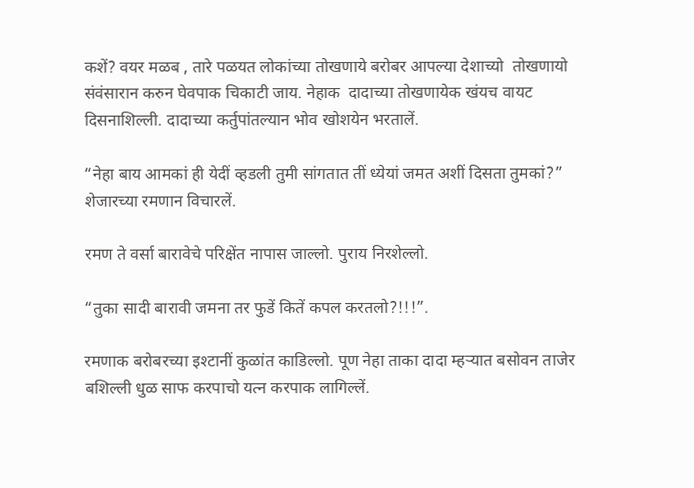कशें? वयर मळब , तारे पळयत लोकांच्या तोखणाये बरोबर आपल्या देशाच्यो  तोखणायो संवंसारान करुन घेवपाक चिकाटी जाय. नेहाक  दादाच्या तोखणायेक खंयच वायट दिसनाशिल्ली. दादाच्या कर्तुपांतल्यान भोव खोशयेन भरतालें.

“नेहा बाय आमकां ही येदीं व्हडली तुमी सांगतात तीं ध्येयां जमत अशीं दिसता तुमकां?” शेजारच्या रमणान विचारलें.

रमण ते वर्सा बारावेचे परिक्षेंत नापास जाल्लो. पुराय निरशेल्लो.

“तुका सादी बारावी जमना तर फुडें कितें कपल करतलो?!!!”.

रमणाक बरोबरच्या इश्टानीं कुळांत काडिल्लो. पूण नेहा ताका दादा म्हऱ्यात बसोवन ताजेर बशिल्ली धुळ साफ करपाचो यत्न करपाक लागिल्लें.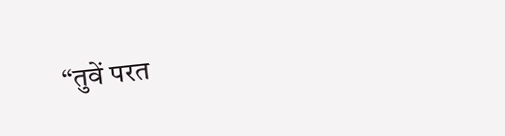“तुवें परत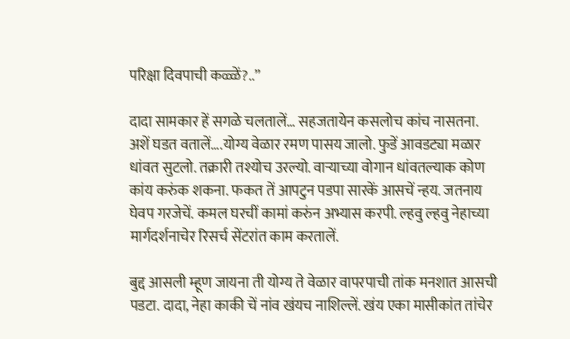परिक्षा दिवपाची कळ्ळें?..”

दादा सामकार हें सगळे चलतालें… सहजतायेन कसलोच कांच नासतना. अशें घडत वतालें….योग्य वेळार रमण पासय जालो. फुडें आवडट्या मळार धांवत सुटलो. तक्रारी तश्योच उरल्यो. वाऱ्याच्या वोगान धांवतल्याक कोण कांय करुंक शकना. फकत तें आपटुन पडपा सारकें आसचें न्हय. जतनाय घेवप गरजेचें. कमल घरचीं कामां करुंन अभ्यास करपी. ल्हवु ल्हवु नेहाच्या मार्गदर्शनाचेर रिसर्च सेंटरांत काम करतालें.

बुद्द आसली म्हूण जायना ती योग्य ते वेळार वापरपाची तांक मनशात आसची पडटा. दादा, नेहा काकी चें नांव खंयच नाशिल्लें. खंय एका मासीकांत तांचेर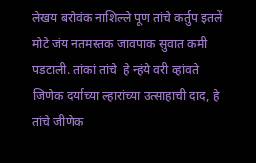लेखय बरोवंक नाशिल्ले पूण तांचे कर्तुप इतलें मोटे जंय नतमस्तक जावपाक सुवात कमी पडटाली. तांकां तांचे  हे न्हंये वरी व्हांवते जिणेक दर्याच्या ल्हारांच्या उत्साहाची दाद, हे तांचे जीणेक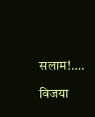सलाम!….

विजया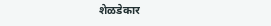शेळडेकार